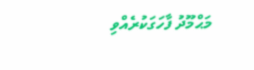މަޙްމޫދު ފާހަގަކުރެއްވި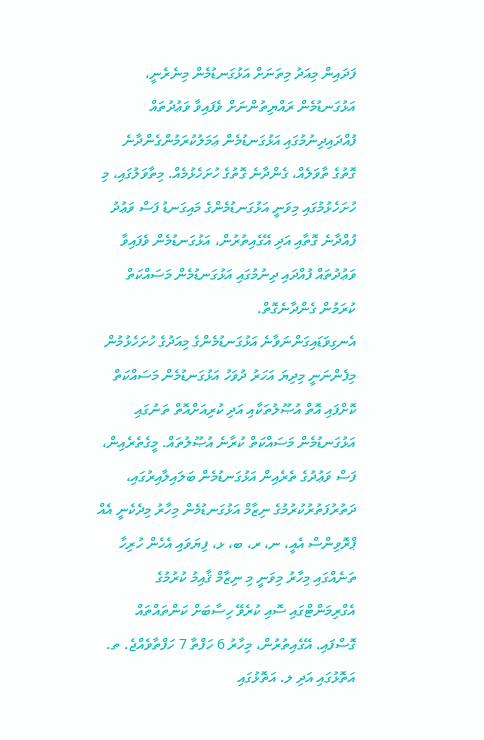ފަދައިން މިއަދު މިތަނަށް އަޅުގަނޑުމެން މިނެރެނީ، އަޅުގަނޑުމެން ރައްޔިތުންނަށް ވެފައިވާ ވަޢުދުތައް ފުއްދައިދިނުމުގައި އަޅުގަނޑުމެން ޢަމަލުކުރަމުންގެންދާނެ ގޮތުގެ ތާވަލެއް، ގެންދާނެ ގޮތުގެ ހުށަހެޅުމެއް. މިތާވަލުގައި، މި ހުށަހެޅުމުގައި މިވަނީ އަޅުގަނޑުމެންގެ މައިގަނޑު ފަސް ވަޢުދު ފުއްދާނެ ގޮތާއި އަދި އޭގެއިތުރުން، އަޅުގަނޑުމެން ވެފައިވާ ވަޢުދުތައް ފުއްދައި ދިނުމުގައި އަޅުގަނޑުމެން މަސައްކަތް ކުރަމުން ގެންދާނެގޮތް.
އެނގިވަޑައިގަންނަވާނެ އަޅުގަނޑުމެންގެ މިއަދުގެ ހުށަހެޅުމުން މިފެންނަނީ މިދިޔަ އަހަރު ދުވަހު އަޅުގަނޑުމެން މަސައްކަތް ކޮށްފައި އޮތް އުޞޫލުތަކާއި އަދި ކުރިއަށްއޮތް ތަނުގައި އަޅުގަނޑުމެން މަސައްކަތް ކުރާނެ އުޞޫލުތައް. މީގެތެރެއިން، ފަސް ވަޢުދުގެ ތެރެއިން އަޅުގަނޑުމެން ބަލައިލާއިރުގައި، ދަތުރުފަތުރުކުރުމުގެ ނިޒާމް އަޅުގަނޑުމެން މިހާރު މިދެކެނީ އެއް ޕްރޮވިންސް އެއީ، ނ، ރ، ބ، ޅ، ފިޔަވައި އެހެން ހުރިހާ ތަނެއްގައި މިހާރު މިވަނީ މި ނިޒާމް ޤާއިމު ކުރުމުގެ އެގްރިމަންޓްގައި ސޮއި ކުރެވޭ ހިސާބަށް ކަންތައްތައް ގޮސްފައި. އޭގެއިތުރުން، މިހާރު 6 ހަފްތާ 7 ހަފްތާވެއްޖެ. ތ. އަތޮޅުގައި އަދި ލ. އަތޮޅުގައި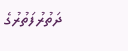ދަތުރުފަތުރުގެ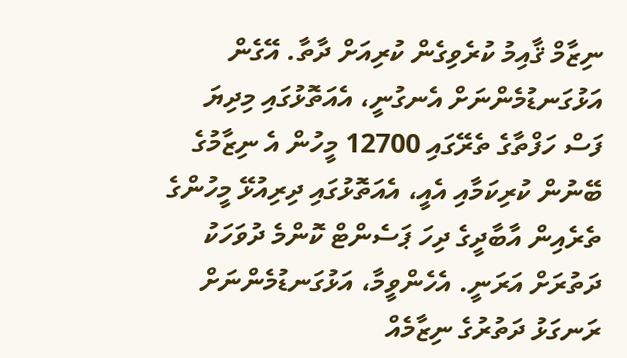ނިޒާމް ޤާއިމު ކުރެވިގެން ކުރިއަށް ދާތާ. އޭގެން އަޅުގަނޑުމެންނަށް އެނގުނީ، އެއަތޮޅުގައި މިދިޔަ ފަސް ހަފްތާގެ ތެރޭގައި 12700 މީހުން އެ ނިޒާމުގެ ބޭނުން ކުރިކަމާއި އެއީ، އެއަތޮޅުގައި ދިރިއުޅޭ މީހުންގެ ތެރެއިން އާބާދީގެ ދިހަ ޕަސެންޓް ކޮންމެ ދުވަހަކު ދަތުރަށް އަރަނީ. އެހެންވީމާ، އަޅުގަނޑުމެންނަށް ރަނގަޅު ދަތުރުގެ ނިޒާމެއް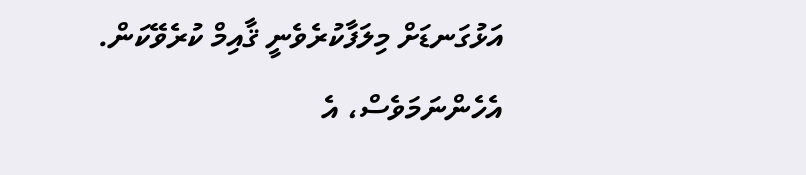އަޅުގަނޑަށް މިލަފާކުރެވެނީ ޤާއިމް ކުރެވޭކަން. އެހެންނަމަވެސް، އެ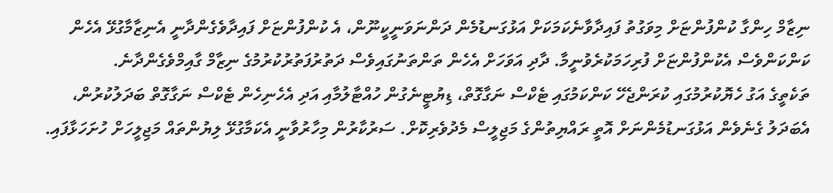ނިޒާމް ހިންގާ ކުންފުންޏަށް މިވަގުތު ފައިދާވާނެކަމަކަށް އަޅުގަނޑުމެން ދަންނަވަނީކީނޫން، އެ ކުންފުންޏަށް ފައިދާވެގެންދާނީ އެނިޒާމާގުޅޭ އެހެން ކަންކަންވެސް އެކުންފުންޏަށް ފުރިހަމަކުރެވުނީމާ. ދާދި އަވަހަށް އެހެން ތަންތަނުގައިވެސް ދަތުރުފަތުރުކުރުމުގެ ނިޒާމް ގާއިމްވެގެންދާނެ.
ތަކެތީގެ އަގު ހެޔޮކުރުމުގައި ކުރަންޖެހޭ ކަންކަމުގައި ޓެކްސް ނަގާގޮތް، ޑިޔުޓީނެގުން ހުއްޓާލުމާއި އަދި އެހެނިހެން ޓެކްސް ނަގާގޮތް ބަދަލުކުރުން، އެބަދަލު ގެނެވެން އަޅުގަނޑުމެންނަށް އޮތީ ރައްޔިތުންގެ މަޖިލީސް މެދުވެރިކޮށް. ސަރުކާރުން މިހާރުވާނީ އެކަމާގުޅޭ ލިޔުންތައް މަޖިލީހަށް ހުށަހަޅާފައި.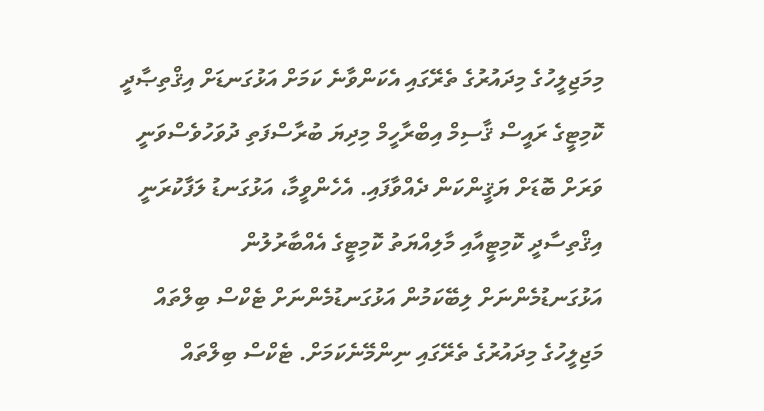މިމަޖިލީހުގެ މިދައުރުގެ ތެރޭގައި އެކަންވާނެ ކަމަށް އަޅުގަނޑަށް އިޤްތިޞާދީ ކޮމިޓީގެ ރައީސް ޤާސިމް އިބްރާހީމް މިދިޔަ ބުރާސްފަތި ދުވަހުވެސްވަނީ ވަރަށް ބޮޑަށް ޔަޤީންކަން ދެއްވާފައި. އެހެންވީމާ، އަޅުގަނޑު ލަފާކުރަނީ އިޤްތިސާދީ ކޮމިޓީއާއި މާލިއްޔަތު ކޮމިޓީގެ އެއްބާރުލުން އަޅުގަނޑުމެންނަށް ލިބޭކަމުން އަޅުގަނޑުމެންނަށް ޓެކްސް ބިލްތައް މަޖިލީހުގެ މިދައުރުގެ ތެރޭގައި ނިންމޭނެކަމަށް. ޓެކްސް ބިލްތައް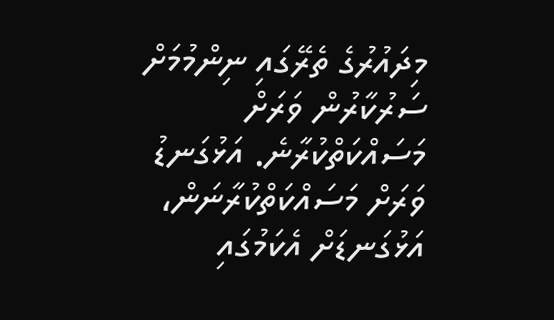މިދައުރުގެ ތެރޭގައި ނިންމުމަށް ސަރުކާރުން ވަރަށް މަސައްކަތްކުރާނެ. އަޅުގަނޑު ވަރަށް މަސައްކަތްކުރާނަން، އަޅުގަނޑަށް އެކަމުގައި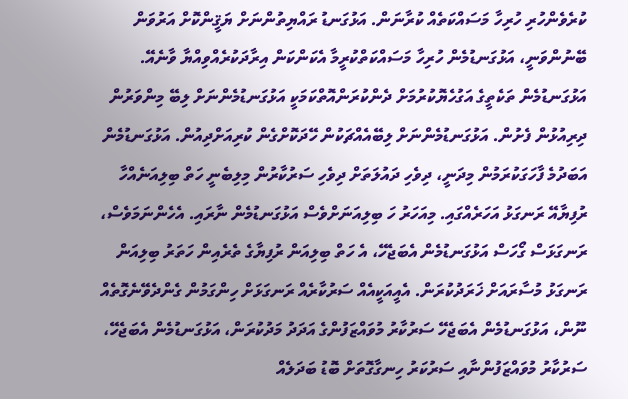ކުރެވެންހުރި ހުރިހާ މަސައްކަތެއް ކުރާނަން. އަޅުގަނޑު ރައްޔިތުންނަށް ޔަޤީންކޮށް އަރުވަން ބޭނުންވަނީ، އަޅުގަނޑުމެން ހުރިހާ މަސައްކަތްކުރީމާ އެކަންކަން އިރާދަކުރެއްވިއްޔާ ވާނެއޭ.
އަޅުގަނޑުމެން ތަކެތީގެ އަގުހެޔޮކުރުމަށް ދެންކުރަންއޮތްކަމަކީ އަޅުގަނޑުމެންނަށް ލިބޭ މިންވަރުން ދިރިއުޅުން ފެށުން. އަޅުގަނޑުމެންނަށް ލިބޭއެއްޗަކުން ހޭދަކޮށްގެން ކުރިއަށްދިއުން. އަޅުގަނޑުމެން އަބަދުމެ ފާހަގަކުރަމުން މިދަނީ، ދިވެހި ދައުލަތަށް ދިވެހި ސަރުކާރުން މިލިބެނީ ހަތް ބިލިއަނެއްހާ ރުފިޔާއޭ ރަނގަޅު އަހަރެއްގައި. މިއަހަރު ހަ ބިލިއަނަށްވެސް އަޅުގަނޑުމެން ނާރައި. އެހެންނަމަވެސް، ރަނގަޅަސް ގޯހަސް އަޅުގަނޑުމެން އެބަޖެހޭ، އެ ހަތް ބިލިއަން ރުފިޔާގެ ތެރެއިން ހަތަރު ބިލިއަން ރަނގަޅު މުސާރައަށް ޚަރަދުކުރަން. އެއީއަކީއެއް ސަރުކާރެއް ރަނގަޅަށް ހިންގަމުން ގެންދެވޭނެގޮތެއް ނޫން، އަޅުގަނޑުމެން އެބަޖެހޭ ސަރުކާރު މުވައްޒަފުންގެ އަދަދު މަދުކުރަން، އަޅުގަނޑުމެން އެބަޖެހޭ، ސަރުކާރު މުވައްޒަފުންނާއި ސަރުކަރު ހިނގާގޮތަށް ބޮޑު ބަދަލެއް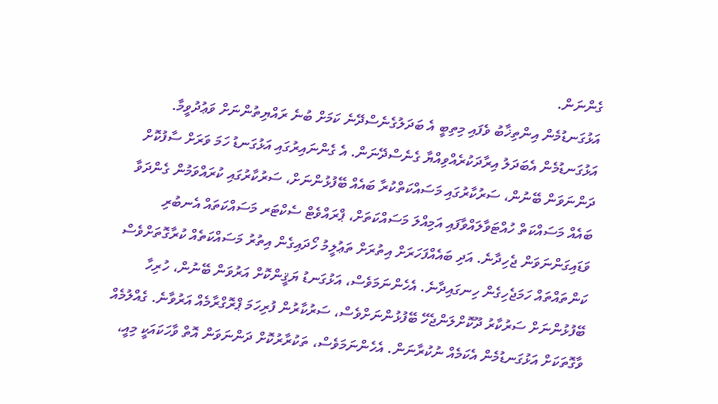ގެންނަން.
އަޅުގަނޑުމެން އިންތިޚާބު ވެފައި މިތިބީ އެ ބަދަލުގެނެސްދޭނެ ކަމަށް ބުނެ ރައްޔިތުންނަށް ވަޢުދުވީމާ. އަޅުގަނޑުމެން އެބަދަލު އިރާދަކުރެއްވިއްޔާ ގެނެސްދޭނަން. އެ ގެންނައިރުގައި އަޅުގަނޑު ހަމަ ވަރަށް ސާފުކޮށް ދަންނަވަން ބޭނުން، ސަރުކާރުގައި މަސައްކަތްކުރާ ބައެއް ބޭފުޅުންނަށް، ސަރުކާރުގައި ކުރައްވަމުން ގެންދަވާ ބައެއް މަސައްކަތް ހުއްޓަވާލައްވާފައި އަމިއްލަ މަސައްކަތަށް، ޕްރައްވެޓް ސެކްޓަރ މަސައްކަތައް އެނބުރި ވަޑައިގަންނަވަން ޖެހިދާނެ. އަދި ބައެއްފަހަރަށް އިތުރަށް ތަޢުލީމު ހޯދައިގެން އިތުރު މަސައްކަތެއް ކުރާގޮތަށްވެސް ކަންތައްތައް ހަމަޖެހިގެން ހިނގައިދާނެ. އެހެންނަމަވެސް، އަޅުގަނޑު ޔަޤީންކޮށް އަރުވަން ބޭނުން، ހުރިހާ ބޭފުޅުންނަށް ސަރުކާރު ދޫކޮށްލަންޖެހޭ ބޭފުޅުންނަށްވެސް، ސަރުކާރުން ފުރިހަމަ ޕްރޮގްރާމެއް އަރުވާނެ. ގެއްލުމެއް ވާގޮތަކަށް އަޅުގަނޑުމެން އެކަމެއް ނުކުރާނަން. އެހެންނަމަވެސް، ތަކުރާރުކޮށް ދަންނަވަން އޮތް ވާހަކައަކީ މިއީ،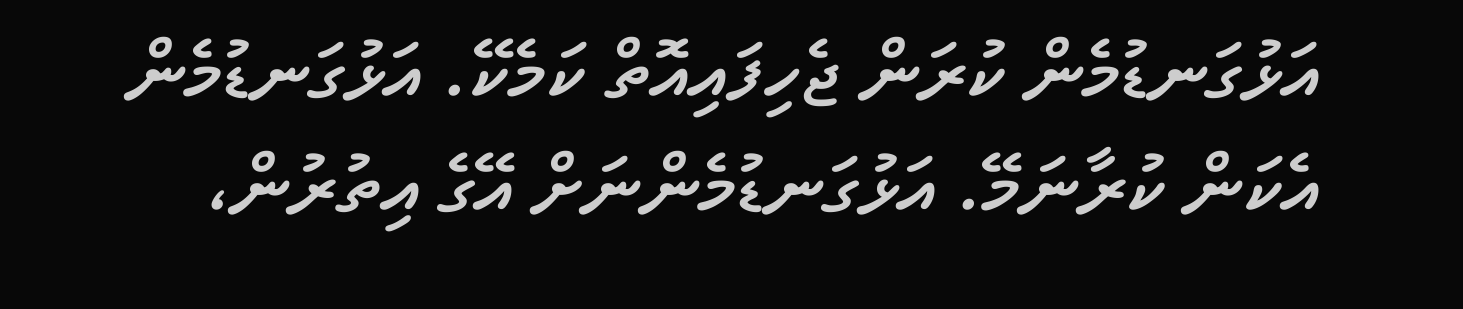އަޅުގަނޑުމެން ކުރަން ޖެހިފައިއޮތް ކަމެކޭ. އަޅުގަނޑުމެން އެކަން ކުރާނަމޭ. އަޅުގަނޑުމެންނަށް އޭގެ އިތުރުން،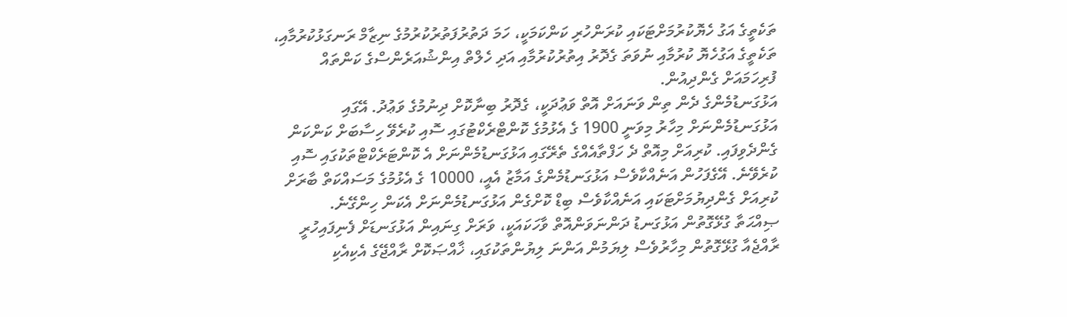ތަކެތީގެ އަގު ހެޔޮކުރުމަށްޓަކައި ކުރަންހުރި ކަންކަމަކީ، ހަމަ ދަތުރުފަތުރުކުރުމުގެ ނިޒާމް ރަނގަޅުކުރުމާއި، ތަކެތީގެ އަގުހެޔޮ ކުރުމާއި ނުވަތަ ގެދޮރު އިތުރުކުރުމާއި އަދި ހެލްތް އިންޝުއަރެންސްގެ ކަންތައް ފުރިހަމައަށް ގެންދިއުން.
އަޅުގަނޑުމެންގެ ދެން ތިން ވަނައަށް އޮތް ވަޢުދަކީ، ގެދޮރު ބިނާކޮށް ދިނުމުގެ ވަޢުދު. އޭގައި އަޅުގަނޑުމެންނަށް މިހާރު މިވަނީ 1900 ގެ އެޅުމުގެ ކޮންޓްރެކްޓުގައި ސޮއި ކުރެވޭ ހިސާބަށް ކަންކަން ގެންދެވިފައި. ކުރިއަށް މިއޮތް ދެ ހަފްތާއެއްގެ ތެރޭގައި އަޅުގަނޑުމެންނަށް އެ ކޮންޓަރެކްޓްތަކުގައި ސޮއި ކުރެވޭނެ. އޭގެފަހުން އަނެއްކާވެސް އަޅުގަނޑުމެންގެ އަމާޒު އެއީ، 10000 ގެ އެޅުމުގެ މަސައްކަތް ބާރަށް ކުރިއަށް ގެންދިޔުމަށްޓަކައި އަނެއްކާވެސް ބިޑް ކޮށްގެން އަޅުގަނޑުމެންނަށް އެކަން ހިންގޭނެ.
ޞިއްޙަތާ ގުޅޭގޮތުން އަޅުގަނޑު ދަންނަވަންއޮތް ވާހަކައަކީ، ވަރަށް ގިނައިން އަޅުގަނޑަށް ފެނިފައިހުރީ ރާއްޖެއާ ގުޅޭގޮތުން މިހާރުވެސް ލިޔަމުން އަންނަ ލިޔުންތަކުގައި، ޚާއްޞަކޮށް ރާއްޖޭގެ އެކިއެކި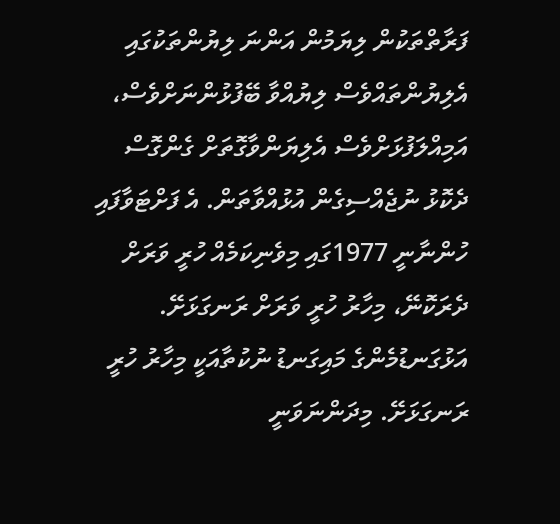ފަރާތްތަކުން ލިޔަމުން އަންނަ ލިޔުންތަކުގައި އެލިޔުންތައްވެސް ލިޔުއްވާ ބޭފުޅުންނަށްވެސް، އަމިއްލަފުޅަށްވެސް އެލިޔަންވާގޮތަށް ގެންގޮސް ދެކޮޅު ނުޖެއްސިގެން އުޅުއްވާތަން. އެ ފަށްޓަވާފައި ހުންނާނީ 1977ގައި މިވެނިކަމެއް ހުރީ ވަރަށް ދެރަކޮނޭ، މިހާރު ހުރީ ވަރަށް ރަނގަޅަށޭ. އަޅުގަނޑުމެންގެ މައިގަނޑު ނުކުތާއަކީ މިހާރު ހުރީ ރަނގަޅަށޭ. މިދަންނަވަނީ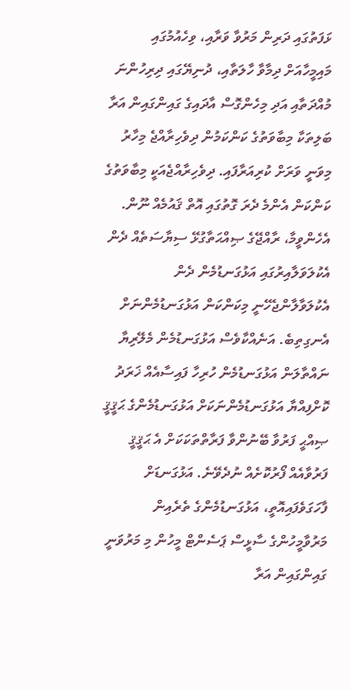ޅަފަތުގައި ދަރިން މަރުވާ ވަރާއި، ވިހެއުމުގައި މައިމީހާއަށް ދިމާވާ ހާލަތާއި، ދުނިޔޭގައި ދިރިހުންނަ މުއްދަތާއި އަދި މިހެންގޮސް އާދައިގެ ގައިންގައިން އަރާ ބަލިތަކާ މިބާވަތުގެ ކަންކަމުން ދިވެހިރާއްޖެ މިހާރު މިވަނީ ވަރަށް ކުރިއަރާފައި. ދިވެހިރާއްޖެއަކީ މިބާވަތުގެ ކަންކަން އެންމެ ދެރަ ގޮތުގައި އޮތް ޤައުމެއް ނޫން. އެހެންވީމާ، ރާއްޖޭގެ ޞިއްޙަތާގުޅޭ ސިޔާސަތެއް ދެން އެކުލަވަލާއިރުގައި އަޅުގަނޑުމެން ދެން އެކުލަވާލާންޖެހޭނީ މިކަންކަން އަޅުގަނޑުމެންނަށް އެނގިތިބެ. އަނެއްކާވެސް އަޅުގަނޑުމެން މެލޭރިޔާ ނައްތާލަން އަޅުގަނޑުމެން ހުރިހާ ފައިސާއެއް ޚަރަދު ކޮށްފިއްޔާ އަޅުގަނޑުމެންނަކަށް އަޅުގަނޑުމެންގެ ޙަޤީޤީ ޞިއްޙީ ފަރުވާ ބޭނުންވާ ފަރާތްތަކަކަށް އެ ޙަޤީޤީ ފަރުވާއެއް ފޯރުކޮށެއް ނުދެވޭނެ. އަޅުގަނޑަށް ފާހަގަވެފައިއޮތީ، އަޅުގަނޑުމެންގެ ތެރެއިން މަރުވާމީހުންގެ ސާޅީސް ޕަސެންޓް މީހުން މި މަރުވަނީ ގައިންގައިން އަރާ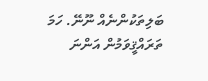ބަލިތަކުންނެއް ނޫނޭ. ހަމަ ތަރައްޤީވަމުން އަންނަ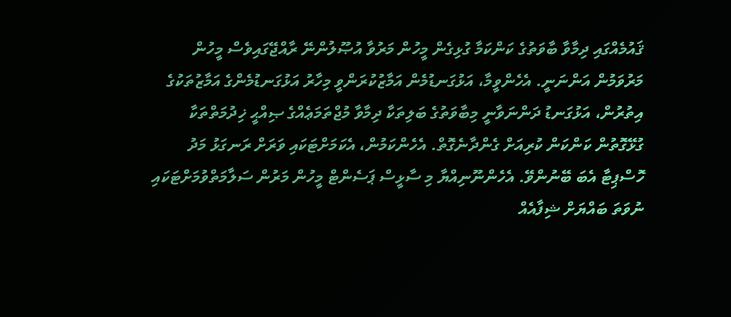ޤައުމެއްގައި ދިމާވާ ބާވަތުގެ ކަންކަމާ ގުޅިގެން މީހުން މަރުވާ އުޞޫލުންނޭ ރާއްޖޭގައިވެސް މީހުން މަރުވަމުން އަންނަނީ. އެހެންވީމާ، އަޅުގަނޑުމެން އަމާޒުކުރަންވީ މިހާރު އަޅުގަނޑުމެންގެ އަމާޒުތަކުގެ އިތުރުން، އަޅުގަނޑު ދަންނަވާނީ މިބާވަތުގެ ބަލިތަކާ ދިމާވާ މުޖްތަމަޢެއްގެ ޞިއްޙީ ޚިދުމަތްތަކާ ގުޅޭގޮތުން ކަންކަން ކުރިއަށް ގެންދާނެގޮތް. އެހެންކަމުން، އެކަމަށްޓަކައި ވަރަށް ރަނގަޅު މަދު ހޮސްޕިޓާ އެބަ ބޭނުންވޭ. އެހެންނޫނިއްޔާ މި ސާޅީސް ޕަސެންޓް މީހުން މަރުން ސަލާމަތްވުމަށްޓަކައި ނުވަތަ ބައްޔަށް ޝިފާއެއް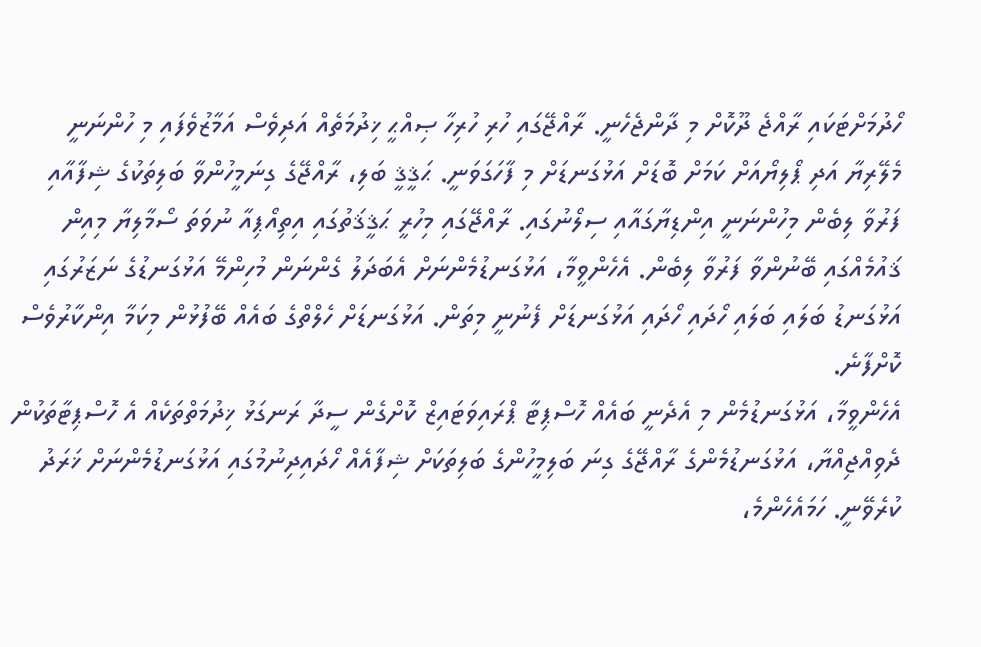ހޯދުމަށްޓަކައި ރާއްޖެ ދޫކޮށް މި ދާންޖެހެނީ. ރާއްޖޭގައި ހުރި ހުރިހާ ޞިއްޙީ ޚިދުމަތެއް އަދިވެސް އަމާޒުވެފައި މި ހުންނަނީ މެލޭރިޔާ އަދި ޕޯލިޔޯއަށް ކަމަށް ބޮޑަށް އަޅުގަނޑަށް މި ފާހަގަވަނީ. ޙަޤީޤީ ބަލި، ރާއްޖޭގެ ގިނަމީހުންވާ ބަލިތަކުގެ ޝިފާއާއި ފަރުވާ ލިބެން މިހުންނަނީ އިންޑިޔާގައާއި ސިލޯނުގައި. ރާއްޖޭގައި މިހުރީ ޙަޤީޤަތުގައި އިތިއޯޕިއާ ނުވަތަ ސޯމާލިޔާ މިއިން ޤައުމެއްގައި ބޭނުންވާ ފަރުވާ ލިބެން. އެހެންވީމާ، އަޅުގަނޑުމެންނަށް އެބަދަލު ގެންނަން މުހިންމޭ އަޅުގަނޑުގެ ނަޒަރުގައި އަޅުގަނޑު ބަލައި ބަލައި ހޯދައި ހޯދައި އަޅުގަނޑަށް ފެނުނީ މިތަން. އަޅުގަނޑަށް ހެލްތްގެ ބައެއް ބޭފުޅުން މިކަމާ އިންކާރުވެސް ކޮށްފާނެ.
އެހެންވީމާ، އަޅުގަނޑުމެން މި އެދެނީ ބައެއް ހޮސްޕިޓާ ޕްރައިވަޓައިޒް ކޮށްގެން ސީދާ ރަނގަޅު ޚިދުމަތްތަކެއް އެ ހޮސްޕިޓާތަކުން ދެވިއްޖިއްޔާ، އަޅުގަނޑުމެންގެ ރާއްޖޭގެ ގިނަ ބަލިމީހުންގެ ބަލިތަކަށް ޝިފާއެއް ހޯދައިދިނުމުގައި އަޅުގަނޑުމެންނަށް ޚަރަދު ކުރެވޭނީ. ހަމައެހެންމެ،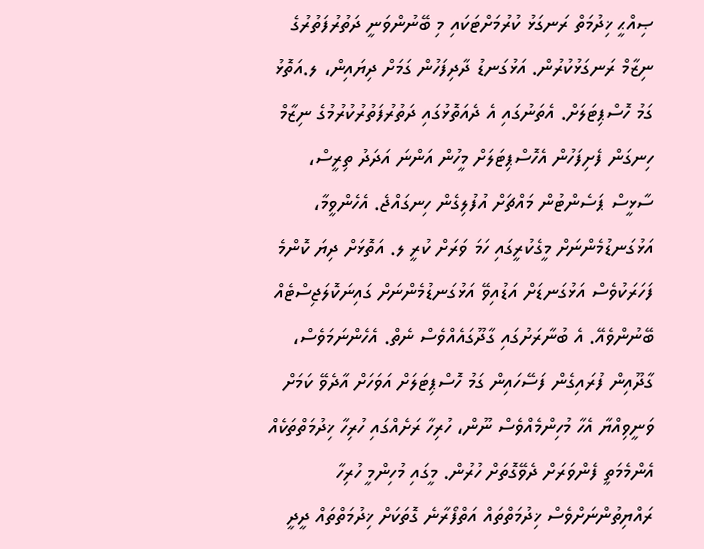ޞިއްޙީ ޚިދުމަތް ރަނގަޅު ކުރުމަށްޓަކައި މި ބޭނުންވަނީ ދަތުރުފަތުރުގެ ނިޒާމް ރަނގަޅުކުރުން. އަޅުގަނޑު ދާދިފަހުން ގަމަށް ދިޔައިން، ލ.އަތޮޅު ގަމު ހޮސްޕިޓަލަށް. އެތަނުގައި އެ ދެއަތޮޅުގައި ދަތުރުފަތުރުކުރުމުގެ ނިޒާމް ހިނގަން ފެށިފަހުން އެހޮސްޕިޓަލަށް މީހުން އަންނަ އަދަދު ތިރީސް، ސާޅީސް ޕަސެންޓުން މައްޗަށް އުފުލިގެން ހިނގައްޖެ. އެހެންވީމާ، އަޅުގަނޑުމެންނަށް މީގެކުރީގައި ހަމަ ވަރަށް ކުރީ ލ. އަތޮޅަށް ދިޔަ ކޮންމެ ފަހަރަކުވެސް އަޅުގަނޑަށް އަޑުއިވޭ އަޅުގަނޑުމެންނަށް ގައިނަކޮލަޖިސްޓެއް ބޭނުންވެއޭ. އެ ބުނާރަށުގައި ގާދޫގައެއްވެސް ނެތް. އެހެންނަމަވެސް، ގާދޫއިން ފުރައިގެން ފަސޭހައިން ގަމު ހޮސްޕިޓަލަށް އަވަހަށް އާދެވޭ ކަމަށް ވަނީވިއްޔާ އެހާ މުހިންމެއްވެސް ނޫން، ހުރިހާ ރަށެއްގައި ހުރިހާ ޚިދުމަތްތަކެއް އެންމެމަތީ ފެންވަރަށް ދެވޭގޮތަށް ހުރުން. މީގައި މުހިންމީ ހުރިހާ ރައްޔިތުންނަށްވެސް ޚިދުމަތްތައް އަތްފޯރާނެ ގޮތަކަށް ޚިދުމަތްތައް ދީދީ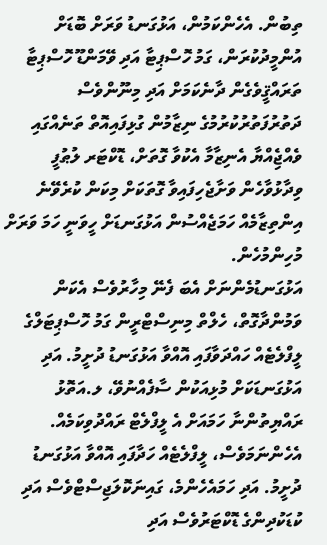ތިބުން. އެހެންކަމުން، އަޅުގަނޑު ވަރަށް ބޮޑަށް އުންމީދުކުރަން، ގަމު ހޮސްޕިޓާ އަދި ވޭމަންޑޫ ހޮސްޕިޓާ ތަރައްޤީވެގެން ދާނެކަމަށް އަދި މިނޫންވެސް ދަތުރުފަތުރުކުރުމުގެ ނިޒާމުން ގުޅިފައިއޮތް ތަނެއްގައި ވެއްޖިެއްޔާ އެނިޒާމާ އެކުވާ ގޮތަށް، ޑޮކްޓަރ ލުޠުފީ ވިދާޅުވާހެން ވަށާޖެހިފައިވާ ގޮތަކަށް މިކަން ކުރެވޭނެ އިންތިޒާމެއް ހަމަޖެއްސުން އަޅުގަނޑަށް ހީވަނީ ހަމަ ވަރަށް މުހިންމުހެން.
އަޅުގަނޑުމެންނަށް އެބަ ފެނޭ މިހާރުވެސް އެކަން ވަމުންދާގޮތް، ހެލްތް މިނިސްޓްރީން ގަމު ހޮސްޕިޓަލްގެ ލީފްލެޓެއް ހައްދަވާފައި އޮއްވާ އަޅުގަނޑު ދުށީމު. އަދި އަޅުގަނޑަކަށް މުޅިއަކުން ސާފެއްނުވޭ، ލ.އަތޮޅު ރައްޔިތުންނާ ހަމައަށް އެ ލީފްލެޓް ރައްދުވިކަމެއް. އެހެންނަމަވެސް، ލީފްލެޓެއް ހަދާފައި އޮއްވާ އަޅުގަނޑު ދުށީމު. އަދި ހަމައެހެންމެ، ގައިނަކޮލަޖިސްޓްވެސް އަދި ކުޑަކުދިންގެ ޑޮކްޓަރުވެސް އަދި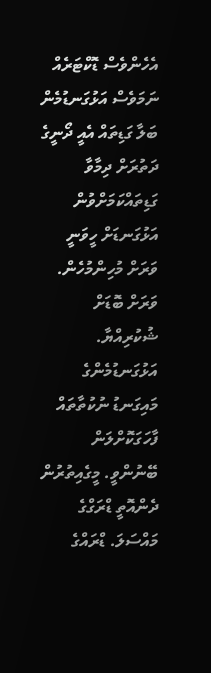އެހެންވެސް ޑޮކްޓަރެއް ނަމަވެސް އަޅުގަނޑުމެން ބަލާ ގަޑިތައް އެއީ ދޯނީގެ ދަތުރަށް ދިމާވާ ގަޑިތައްކަމަށްވުން އަޅުގަނޑަށް ހީވަނީ ވަރަށް މުހިންމުހެން.
ވަރަށް ބޮޑަށް ޝުކުރިއްޔާ. އަޅުގަނޑުމެންގެ މައިގަނޑު ނުކުތާތައް ފާހަގަކޮށްލަން ބޭނުންވީ. މީގެއިތުރުން ދެންއޮތީ ޑްރަގްގެ މައްސަލަ. ޑްރައްގެ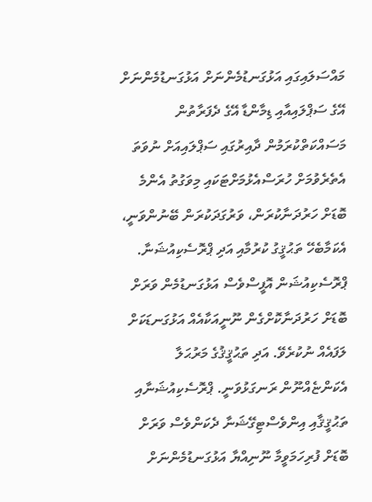މައްސަލައިގައި އަޅުގަނޑުމެންނަށް އަޅުގަނޑުމެންނަށް އޭގެ ސަޕްލައިއާއި ޑިމާންޑާ އޭގެ ދެފަރާތުން މަސައްކަތްކުރަމުން ދާއިރުގައި ސަޕްލައިއަށް ނުވަތަ އެތެރެވުމަށް ހުރަސްއެޅުމަށްޓަކައި މިވަގުތު އެންމެ ބޮޑަށް ހަރުދަނާކުރަން، ވަރުގަދަކުރަން ބޭނުންވަނީ، އެކަމާބެހޭ ތަޙުޤީގު ކުރުމާއި އަދި ޕްރޮސެކިއުޝަނާ. ޕްރޮސެކިއުޝަން އޮފީސްވެސް އަޅުގަނޑުމެން ވަރަށް ބޮޑަށް ހަރުދަނާކޮށްގެން ނޫނީއަކާއެއް އަޅުގަނޑަކަށް ލަފައެއް ނުކުރެވޭ. އަދި ތަޙުޤީޤުގެ މަރުޙަލާ އެކަންޏެއްނޫން ރަނގަޅުވަނީ. ޕްރޮސެކިއުޝަނާއި ތަޙުޤީޤާއި އިންވެސްޓިގޭޝަނާ ދެކަންވެސް ވަރަށް ބޮޑަށް ފުރިހަމަވީމާ ނޫނިއްޔާ އަޅުގަނޑުމެންނަށް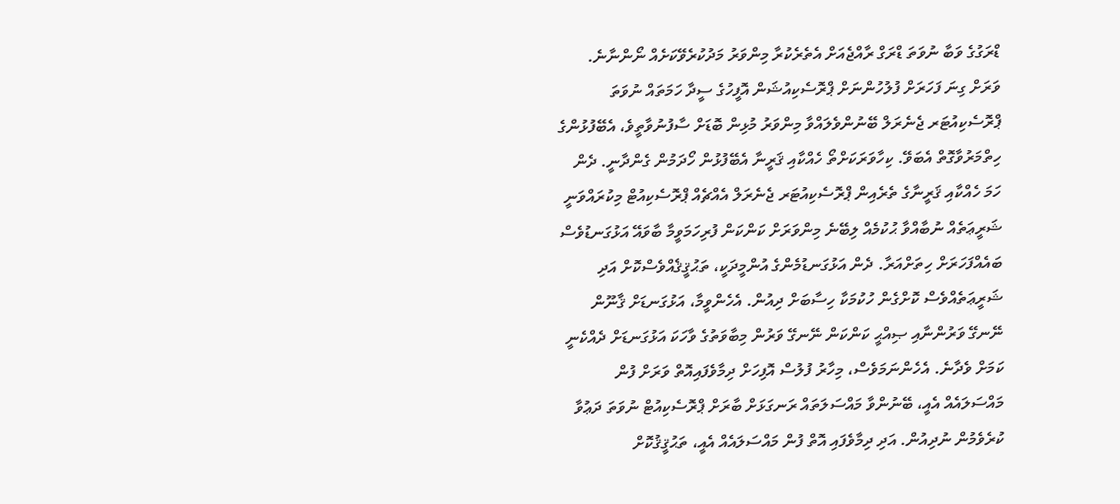ޑްރަގުގެ ވަބާ ނުވަތަ ޑްރަގް ރާއްޖެއަށް އެތެރެކުރާ މިންވަރު މަދުކުރެވޭކަށެއް ނޯންނާނެ. ވަރަށް ގިނަ ފަހަރަށް ފުލުހުންނަށް ޕްރޮސެކިއުޝަން އޮފީހުގެ ސީދާ ހަމަތައް ނުވަތަ ޕްރޮސެކިއުޓަރ ޖެނެރަލް ބޭނުންވެލައްވާ މިންވަރު މުޅިން ބޮޑަށް ސާފުނުވާތީވެ، އެބޭފުޅުންގެ ހިތްމަރުވާގޮތް އެބަވޭ. ކިހާވަރަކަށްތޯ ހެއްކާއި ޤަރީނާ އެބޭފުޅުން ހޯދަމުން ގެންދާނީ. ދެން ހަމަ ހެއްކާއި ޤަރީނާގެ ތެރެއިން ޕްރޮސެކިއުޓަރ ޖެނެރަލް އެއްޗެއް ޕްރޮސެކިއުޓް މިކުރައްވަނީ ޝަރީޢަތެއް ނުބާއްވާ ޙުކުމެއް ލިބޭނެ މިންވަރަށް ކަންކަން ފުރިހަމަވީމާ ބާވައޭ އަޅުގަނޑުވެސް ބައެއްފަހަރަށް ހިތަށްއަރާ. ދެން އަޅުގަނޑުމެންގެ އުންމީދަކީ، ތަޙުޤީޤެއްވެސްކޮށް އަދި ޝަރީޢަތެއްވެސް ކޮށްގެން ހުކުމަކާ ހިސާބަށް ދިއުން. އެހެންވީމާ، އަޅުގަނޑަށް ޤާނޫން ނޭނގޭ ވަރުންނާއި ޞިއްޙީ ކަންކަން ނޭނގޭ ވަރުން މިބާވަތުގެ ވާހަކަ އަޅުގަނޑަށް ދެއްކެނީ ކަމަށް ވެދާނެ. އެހެންނަމަވެސް، މިހާރު ފުލުސް އޮފިހަށް ދިމާވެފައިއޮތް ވަރަށް ފުން މައްސަލައެއް އެއީ، ބޭނުންވާ މައްސަލަތައް ރަނގަޅަށް ބާރަށް ޕްރޮސެކިއުޓް ނުވަތަ ދަޢުވާ ކުރެވެމުން ނުދިއުން. އަދި ދިމާވެފައި އޮތް ފުން މައްސަލައެއް އެއީ، ތަޙުޤީޤުކޮށް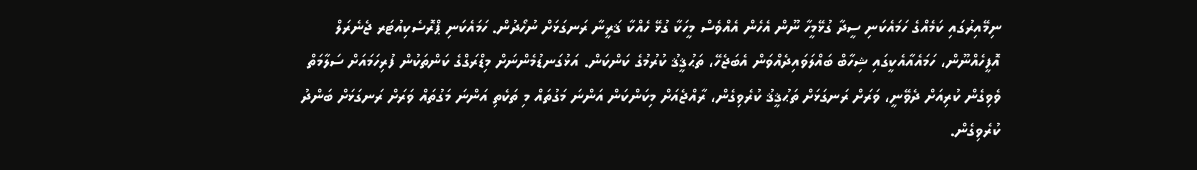ނިމޭއިރުގައި ކަމެއްގެ ހަމައެކަނި ސީދާ ގުޅޭމީހާ ނޫން އެހެން އެއްވެސް މީހަކާ ގުޅޭ ހެއްކާ ޤަރީނާ ރަނގަޅަށް ނުހޯދުން. ހަމައެކަނި ޕްރޮސެކިއުޓަރ ޖެނެރަލް އޮފީހެއްނޫން، ހަމައެއާއެކީގައި ޝިހާބް ބައްލަވައިދެއްވަން އެބަޖެހޭ، ތަޙުޤީޤު ކުރުމުގެ ކަންކަން. އަޅުގަނޑުމެންނަށް މިޑްރަގްގެ ކަންތަކުން ފުރިހަމައަށް ސަލާމަތް ވެވިގެން ކުރިއަށް ދެވޭނީ، ވަރަށް ރަނގަޅަށް ތަޙުޤީޤު ކުރެވިގެން، ރާއްޖެއަށް މިކަންކަން އަންނަ މަގުތައް މި ތަކެތި އަންނަ މަގުތައް ވަރަށް ރަނގަޅަށް ބަންދު ކުރެވިގެން.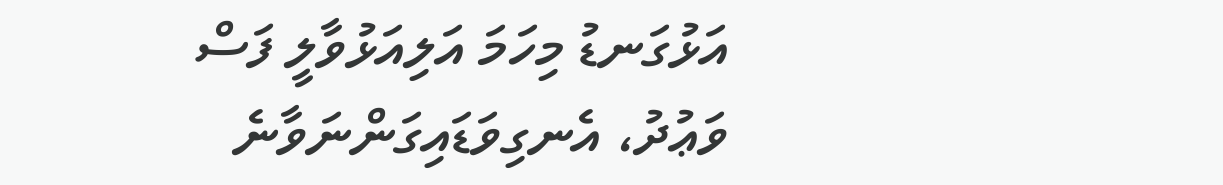އަޅުގަނޑު މިހަމަ އަލިއަޅުވާލީ ފަސް ވަޢުދު، އެނގިވަޑައިގަންނަވާނެ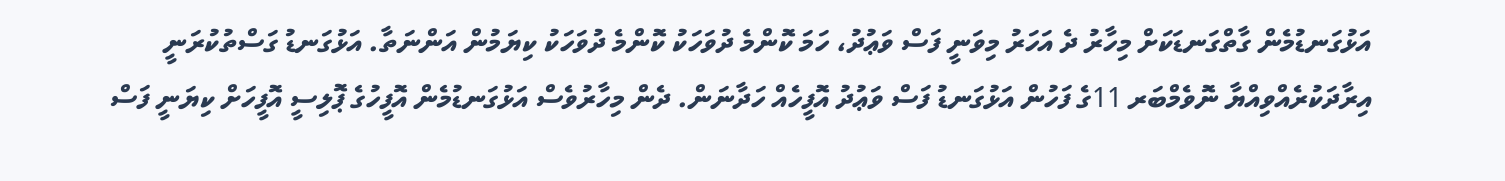އަޅުގަނޑުމެން ގާތްގަނޑަކަށް މިހާރު ދެ އަހަރު މިވަނީ ފަސް ވަޢުދު، ހަމަ ކޮންމެ ދުވަހަކު ކޮންމެ ދުވަހަކު ކިޔަމުން އަންނަތާ. އަޅުގަނޑު ގަސްތުކުރަނީ އިރާދަކުރެއްވިއްޔާ ނޮވެމްބަރ 11ގެ ފަހުން އަޅުގަނޑު ފަސް ވަޢުދު އޮފީހެއް ހަދާނަން. ދެން މިހާރުވެސް އަޅުގަނޑުމެން އޮފީހުގެ ޕޮލިސީ އޮފީހަށް ކިޔަނީ ފަސް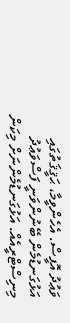ވަޢުދު އޮފީސް. އެހެންވީމާ، ޙަޤީޤަތުގައި އަޅުގަނޑުމެން ބޭނުންވަނީ ފަސްވަޢުދު މިނިސްޓްރީއެއް. އަޅުގަނޑުމެންނަށް މިކަން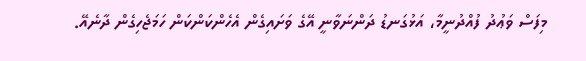މިފަސް ވަޢުދު ފުއްދުނީމާ، އަޅުގަނޑު ދަންނަވާނީ އޭގެ ވަށައިގެން އެހެންކަންކަން ހަމަޖެހިގެން ދާނެއޭ.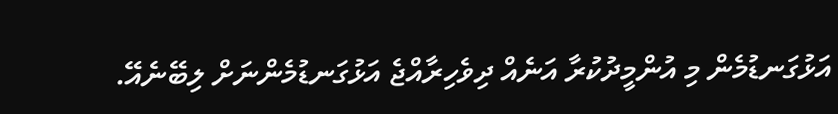އަޅުގަނޑުމެން މި އުންމީދުކުރާ އަނެއް ދިވެހިރާއްޖެ އަޅުގަނޑުމެންނަށް ލިބޭނެއޭ.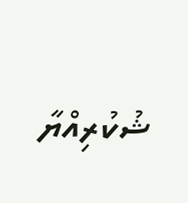ޝުކުރިއްޔާ